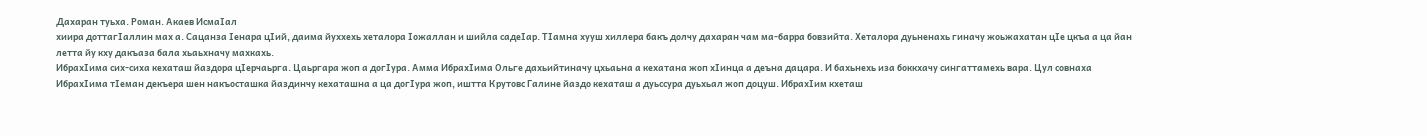Дахаран туьха. Роман. Акаев ИсмаIал
хиира доттагIаллин мах а. Сацанза Iенара цIий, даима йуххехь хеталора Iожаллан и шийла садеIар. ТIамна хууш хиллера бакъ долчу дахаран чам ма-барра бовзийта. Хеталора дуьненахь гиначу жоьжахатан цIе цкъа а ца йан летта йу кху дакъаза бала хьаьхначу махкахь.
ИбрахIима сих-сиха кехаташ йаздора цIерчаьрга. Цаьргара жоп а догIура. Амма ИбрахIима Ольге дахьийтиначу цхьаьна а кехатана жоп хIинца а деъна дацара. И бахьнехь иза боккхачу сингаттамехь вара. Цул совнаха ИбрахIима тIеман декъера шен накъосташка йаздинчу кехаташна а ца догIура жоп, иштта Крутовс Галине йаздо кехаташ а дуьссура дуьхьал жоп доцуш. ИбрахIим кхеташ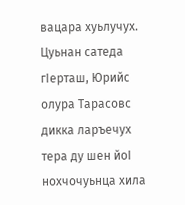вацара хуьлучух.
Цуьнан сатеда гIерташ, Юрийс олура Тарасовс дикка ларъечух тера ду шен йоI нохчочуьнца хила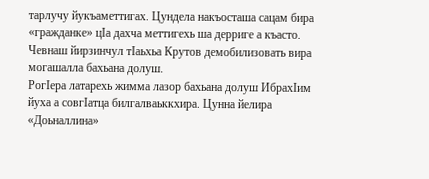тарлучу йукъаметтигах. Цундела накъосташа сацам бира «гражданке» цIа дахча меттигехь ша дерриге а къасто. Чевнаш йирзинчул тIаьхьа Крутов демобилизовать вира могашалла бахьана долуш.
РогIера латарехь жимма лазор бахьана долуш ИбрахIим йуха а совгIатца билгалваьккхира. Цунна йелира «Доьналлина»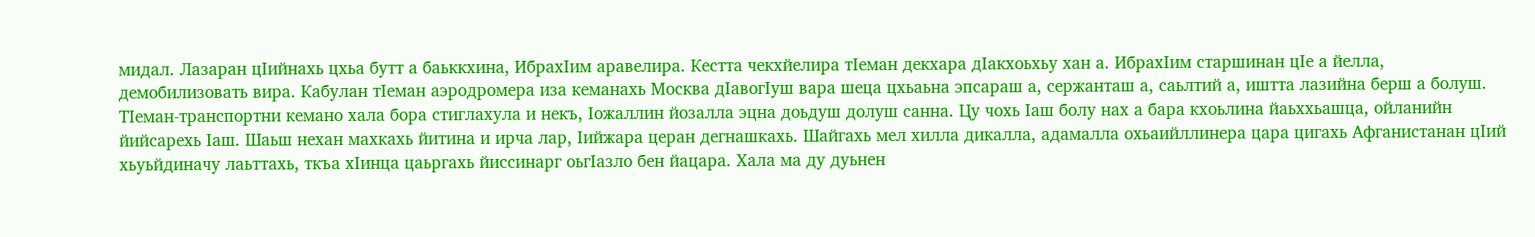мидал. Лазаран цIийнахь цхьа бутт а баьккхина, ИбрахIим аравелира. Кестта чекхйелира тIеман декхара дIакхоьхьу хан а. ИбрахIим старшинан цIе а йелла, демобилизовать вира. Кабулан тIеман аэродромера иза кеманахь Москва дIавогIуш вара шеца цхьаьна эпсараш а, сержанташ а, саьлтий а, иштта лазийна берш а болуш.
ТIеман-транспортни кемано хала бора стиглахула и некъ, Iожаллин йозалла эцна доьдуш долуш санна. Цу чохь Iаш болу нах а бара кхоьлина йаьххьашца, ойланийн йийсарехь Iаш. Шаьш нехан махкахь йитина и ирча лар, Iийжара церан дегнашкахь. Шайгахь мел хилла дикалла, адамалла охьаийллинера цара цигахь Афганистанан цIий хьуьйдиначу лаьттахь, ткъа хIинца цаьргахь йиссинарг оьгIазло бен йацара. Хала ма ду дуьнен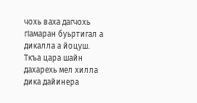чохь ваха дагчохь гIамаран буьртигал а дикалла а йоцуш. Ткъа цара шайн дахарехь мел хилла дика дайинера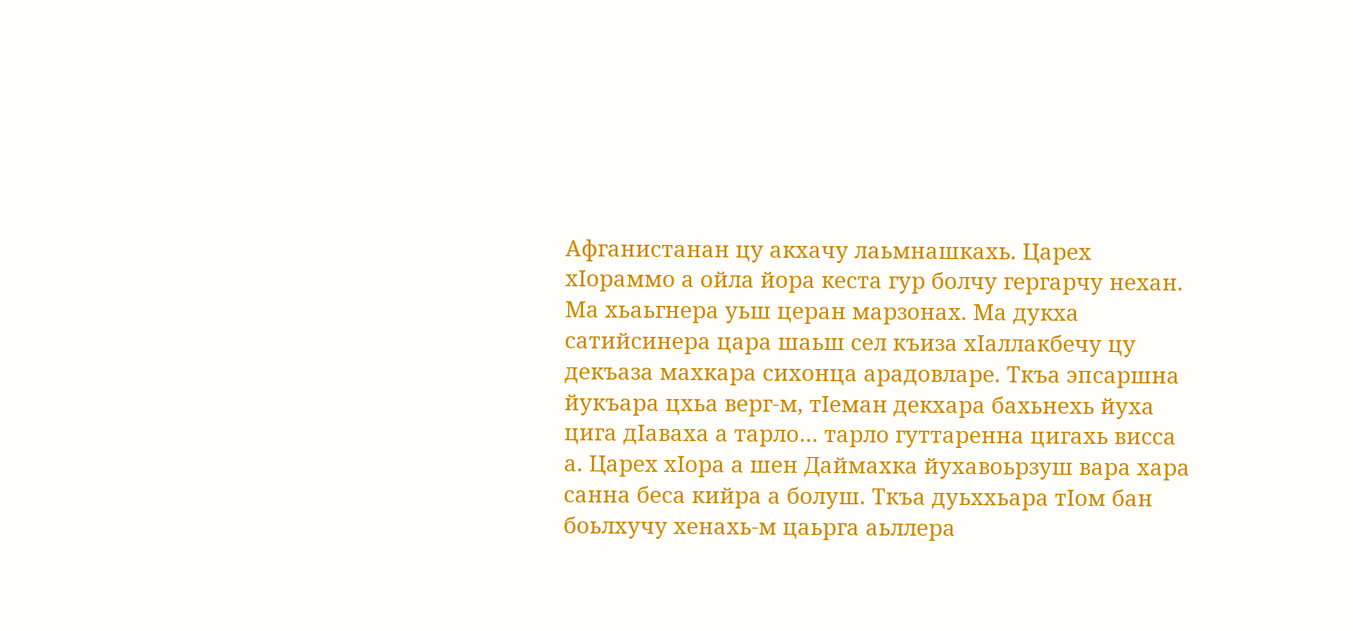Афганистанан цу акхачу лаьмнашкахь. Царех хIораммо а ойла йора кеста гур болчу гергарчу нехан.
Ма хьаьгнера уьш церан марзонах. Ма дукха сатийсинера цара шаьш сел къиза хIаллакбечу цу декъаза махкара сихонца арадовларе. Ткъа эпсаршна йукъара цхьа верг-м, тIеман декхара бахьнехь йуха цига дIаваха а тарло… тарло гуттаренна цигахь висса а. Царех хIора а шен Даймахка йухавоьрзуш вара хара санна беса кийра а болуш. Ткъа дуьххьара тIом бан боьлхучу хенахь-м цаьрга аьллера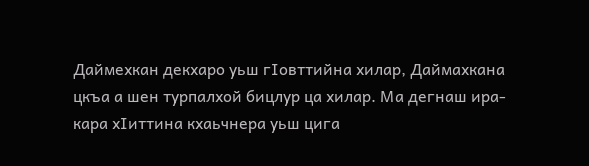Даймехкан декхаро уьш гIовттийна хилар, Даймахкана цкъа а шен турпалхой бицлур ца хилар. Ма дегнаш ира-кара хIиттина кхаьчнера уьш цига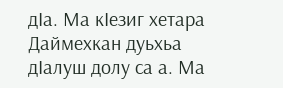дIа. Ма кIезиг хетара Даймехкан дуьхьа дIалуш долу са а. Ма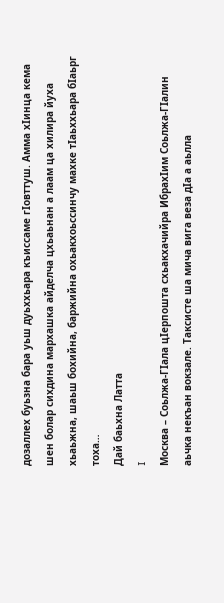дозаллех буьзна бара уьш дуьххьара къиссаме гIовттуш. Амма хIинца кема шен болар сихдина мархашка айделча цхьаьнан а лаам ца хилира йуха хьаьжна, шаьш бохийна, баржийна охьакхоьссинчу махке тIаьххьара бIаьрг тоха…
Дай баьхна Латта
I
Москва – Соьлжа-ГIала цIерпошта схьакхачийра ИбрахIим Соьлжа-ГIалин аьчка некъан вокзале. Таксисте ша мича вига веза дIа а аьлла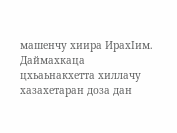машенчу хиира ИрахIим. Даймахкаца цхьаьнакхетта хиллачу хазахетаран доза дан